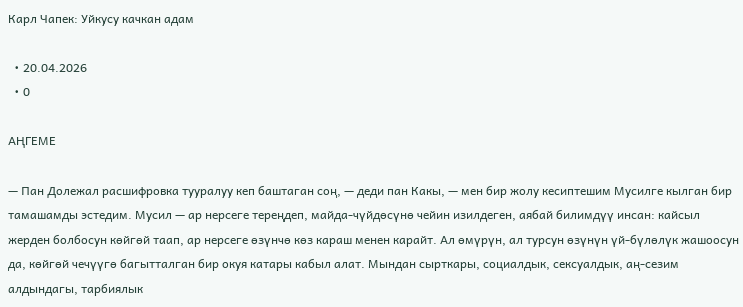Карл Чапек: Уйкусу качкан адам

  • 20.04.2026
  • 0

АҢГЕМЕ

— Пан Долежал расшифровка тууралуу кеп баштаган соң, — деди пан Какы, — мен бир жолу кесиптешим Мусилге кылган бир тамашамды эстедим. Мусил — ар нерсеге тереңдеп, майда-чүйдөсүнө чейин изилдеген, аябай билимдүү инсан: кайсыл жерден болбосун көйгөй таап, ар нерсеге өзүнчө көз караш менен карайт. Ал өмүрүн, ал турсун өзүнүн үй-бүлөлүк жашоосун да, көйгөй чечүүгө багытталган бир окуя катары кабыл алат. Мындан сырткары, социалдык, сексуалдык, аң-сезим алдындагы, тарбиялык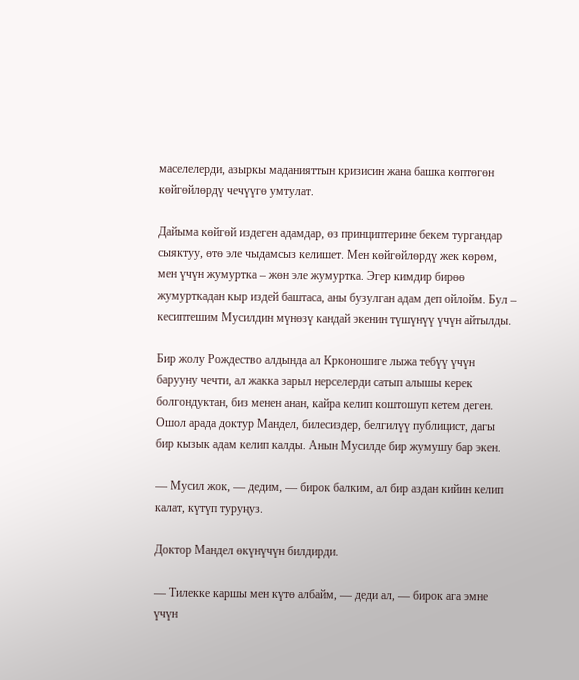маселелерди, азыркы маданияттын кризисин жана башка көптөгөн көйгөйлөрдү чечүүгө умтулат.

Дайыма көйгөй издеген адамдар, өз принциптерине бекем тургандар сыяктуу, өтө эле чыдамсыз келишет. Мен көйгөйлөрдү жек көрөм, мен үчүн жумуртка – жөн эле жумуртка. Эгер кимдир бирөө жумурткадан кыр издей баштаса, аны бузулган адам деп ойлойм. Бул – кесиптешим Мусилдин мүнөзү кандай экенин түшүнүү үчүн айтылды.

Бир жолу Рождество алдында ал Крконошиге лыжа тебүү үчүн барууну чечти, ал жакка зарыл нерселерди сатып алышы керек болгондуктан, биз менен анан, кайра келип коштошуп кетем деген. Ошол арада доктур Мандел, билесиздер, белгилүү публицист, дагы бир кызык адам келип калды. Анын Мусилде бир жумушу бар экен.

— Мусил жок, — дедим, — бирок балким, ал бир аздан кийин келип калат, күтүп туруңуз.

Доктор Мандел өкүнүчүн билдирди.

— Тилекке каршы мен күтө албайм, — деди ал, — бирок ага эмне үчүн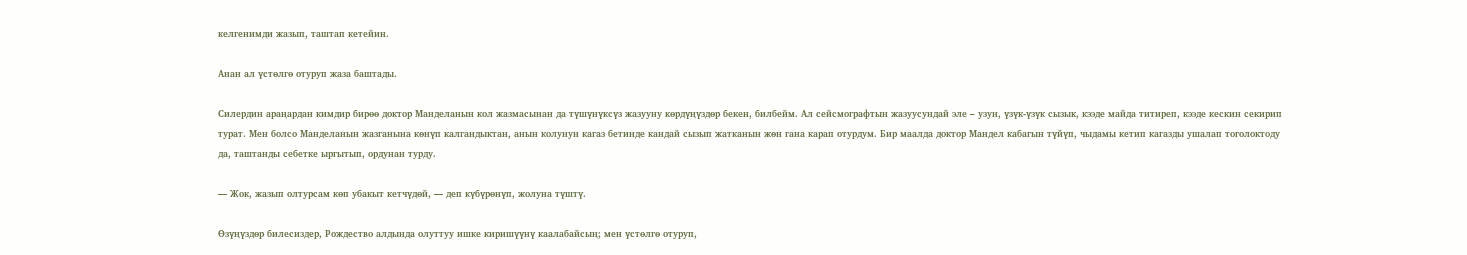келгенимди жазып, таштап кетейин.

Анан ал үстөлгө отуруп жаза баштады.

Силердин араңардан кимдир бирөө доктор Манделанын кол жазмасынан да түшүнүксүз жазууну көрдүңүздөр бекен, билбейм. Ал сейсмографтын жазуусундай эле – узун, үзүк-үзүк сызык, кээде майда титиреп, кээде кескин секирип турат. Мен болсо Манделанын жазганына көнүп калгандыктан, анын колунун кагаз бетинде кандай сызып жатканын жөн гана карап отурдум. Бир маалда доктор Мандел кабагын түйүп, чыдамы кетип кагазды ушалап тоголоктоду да, таштанды себетке ыргытып, ордунан турду.

— Жок, жазып олтурсам көп убакыт кетчүдөй, — деп күбүрөнүп, жолуна түштү.

Өзүңүздөр билесиздер, Рождество алдында олуттуу ишке киришүүнү каалабайсың; мен үстөлгө отуруп,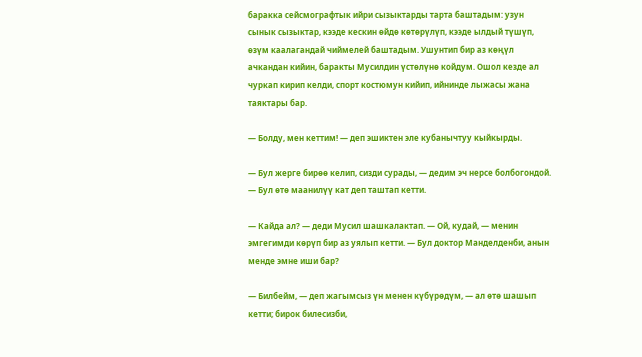баракка сейсмографтык ийри сызыктарды тарта баштадым: узун сынык сызыктар, кээде кескин өйдө көтөрүлүп, кээде ылдый түшүп, өзүм каалагандай чиймелей баштадым. Ушунтип бир аз көңүл ачкандан кийин, баракты Мусилдин үстөлүнө койдум. Ошол кезде ал чуркап кирип келди, спорт костюмун кийип, ийнинде лыжасы жана таяктары бар.

— Болду, мен кеттим! — деп эшиктен эле кубанычтуу кыйкырды.

— Бул жерге бирөө келип, сизди сурады, — дедим эч нерсе болбогондой. — Бул өтө маанилүү кат деп таштап кетти.

— Кайда ал? — деди Мусил шашкалактап. — Ой, кудай, — менин эмгегимди көрүп бир аз уялып кетти. — Бул доктор Манделденби, анын менде эмне иши бар?

— Билбейм, — деп жагымсыз үн менен күбүрөдүм, — ал өтө шашып кетти; бирок билесизби,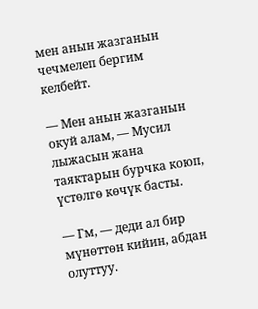мен анын жазганын чечмелеп бергим келбейт.

— Мен анын жазганын окуй алам, — Мусил лыжасын жана таяктарын бурчка коюп, үстөлгө көчүк басты.

— Гм, — деди ал бир мүнөттөн кийин, абдан олуттуу.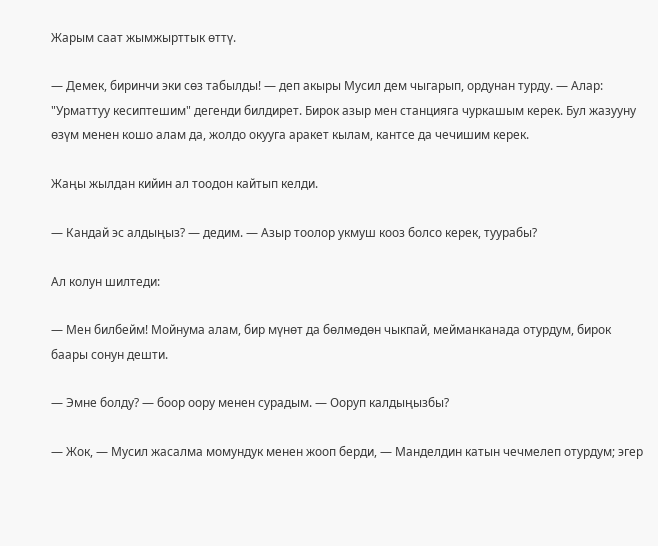Жарым саат жымжырттык өттү.

— Демек, биринчи эки сөз табылды! — деп акыры Мусил дем чыгарып, ордунан турду. — Алар: "Урматтуу кесиптешим" дегенди билдирет. Бирок азыр мен станцияга чуркашым керек. Бул жазууну өзүм менен кошо алам да, жолдо окууга аракет кылам, кантсе да чечишим керек.

Жаңы жылдан кийин ал тоодон кайтып келди.

— Кандай эс алдыңыз? — дедим. — Азыр тоолор укмуш кооз болсо керек, туурабы?

Ал колун шилтеди:

— Мен билбейм! Мойнума алам, бир мүнөт да бөлмөдөн чыкпай, мейманканада отурдум, бирок баары сонун дешти.

— Эмне болду? — боор оору менен сурадым. — Ооруп калдыңызбы?

— Жок, — Мусил жасалма момундук менен жооп берди, — Манделдин катын чечмелеп отурдум; эгер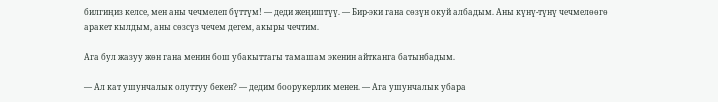билгиңиз келсе, мен аны чечмелеп бүттүм! — деди жеңиштүү. — Бир-эки гана сөзүн окуй албадым. Аны күнү-түнү чечмелөөгө аракет кылдым, аны сөзсүз чечем дегем, акыры чечтим.

Ага бул жазуу жөн гана менин бош убакыттагы тамашам экенин айтканга батынбадым.

— Ал кат ушунчалык олуттуу бекен? — дедим боорукерлик менен. — Ага ушунчалык убара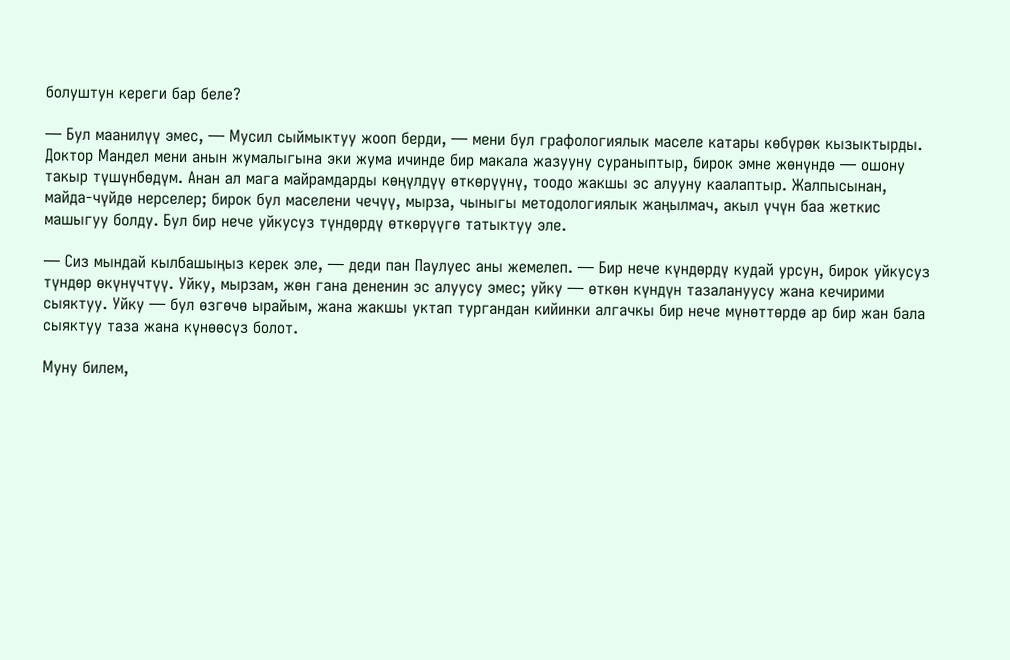болуштун кереги бар беле?

— Бул маанилүү эмес, — Мусил сыймыктуу жооп берди, — мени бул графологиялык маселе катары көбүрөк кызыктырды. Доктор Мандел мени анын жумалыгына эки жума ичинде бир макала жазууну сураныптыр, бирок эмне жөнүндө — ошону такыр түшүнбөдүм. Анан ал мага майрамдарды көңүлдүү өткөрүүнү, тоодо жакшы эс алууну каалаптыр. Жалпысынан, майда-чүйдө нерселер; бирок бул маселени чечүү, мырза, чыныгы методологиялык жаңылмач, акыл үчүн баа жеткис машыгуу болду. Бул бир нече уйкусуз түндөрдү өткөрүүгө татыктуу эле.

— Сиз мындай кылбашыңыз керек эле, — деди пан Паулуес аны жемелеп. — Бир нече күндөрдү кудай урсун, бирок уйкусуз түндөр өкүнүчтүү. Уйку, мырзам, жөн гана дененин эс алуусу эмес; уйку — өткөн күндүн тазалануусу жана кечирими сыяктуу. Уйку — бул өзгөчө ырайым, жана жакшы уктап тургандан кийинки алгачкы бир нече мүнөттөрдө ар бир жан бала сыяктуу таза жана күнөөсүз болот.

Муну билем,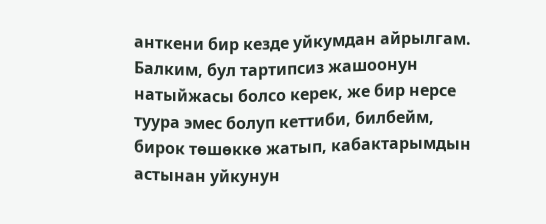анткени бир кезде уйкумдан айрылгам. Балким, бул тартипсиз жашоонун натыйжасы болсо керек, же бир нерсе туура эмес болуп кеттиби, билбейм, бирок төшөккө жатып, кабактарымдын астынан уйкунун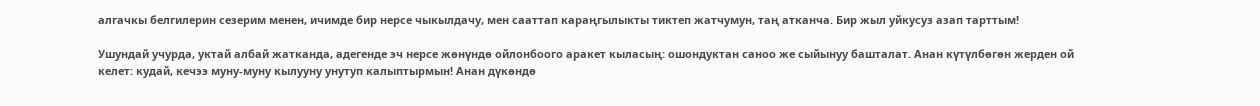алгачкы белгилерин сезерим менен, ичимде бир нерсе чыкылдачу, мен сааттап караңгылыкты тиктеп жатчумун, таң атканча. Бир жыл уйкусуз азап тарттым!

Ушундай учурда, уктай албай жатканда, адегенде эч нерсе жөнүндө ойлонбоого аракет кыласың: ошондуктан саноо же сыйынуу башталат. Анан күтүлбөгөн жерден ой келет: кудай, кечээ муну-муну кылууну унутуп калыптырмын! Анан дүкөндө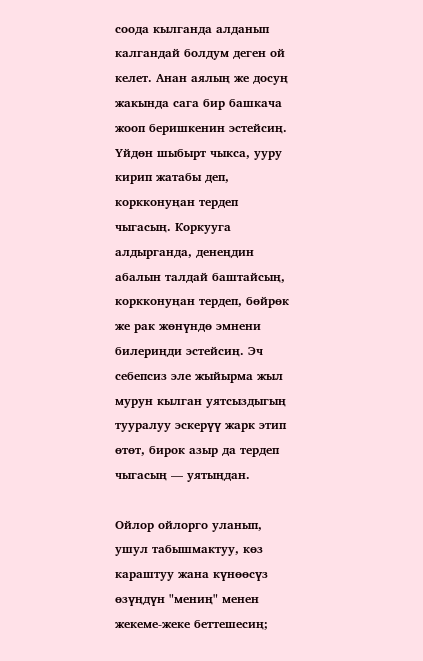соода кылганда алданып калгандай болдум деген ой келет. Анан аялың же досуң жакында сага бир башкача жооп беришкенин эстейсиң. Үйдөн шыбырт чыкса, ууру кирип жатабы деп, коркконуңан тердеп чыгасың. Коркууга алдырганда, денеңдин абалын талдай баштайсың, коркконуңан тердеп, бөйрөк же рак жөнүндө эмнени билериңди эстейсиң. Эч себепсиз эле жыйырма жыл мурун кылган уятсыздыгың тууралуу эскерүү жарк этип өтөт, бирок азыр да тердеп чыгасың — уятыңдан.

Ойлор ойлорго уланып, ушул табышмактуу, көз караштуу жана күнөөсүз өзүңдүн "мениң" менен жекеме-жеке беттешесиң;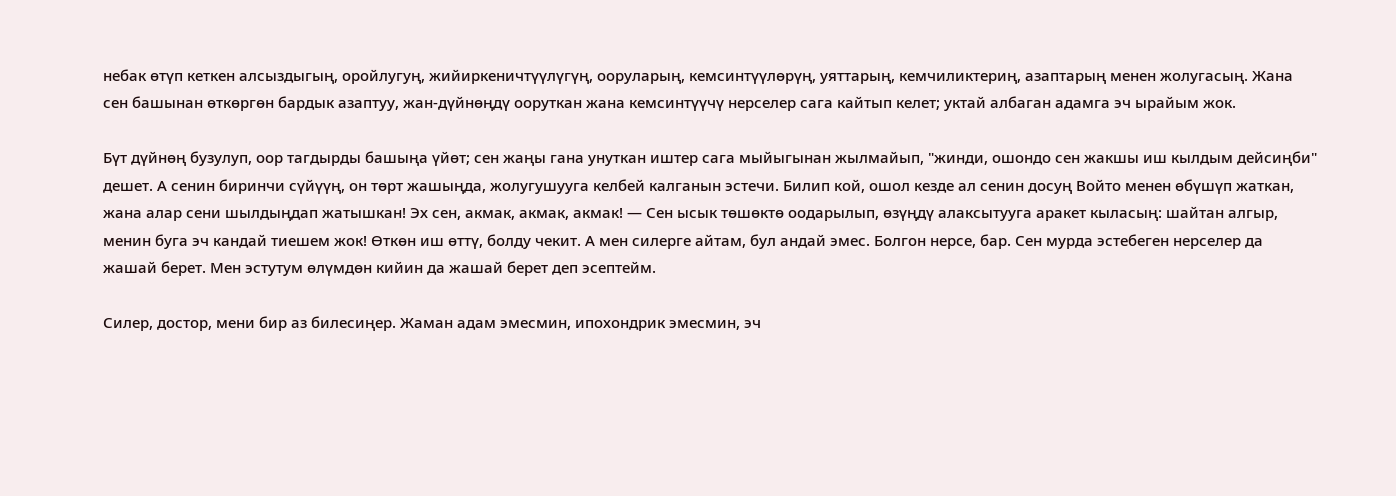небак өтүп кеткен алсыздыгың, оройлугуң, жийиркеничтүүлүгүң, ооруларың, кемсинтүүлөрүң, уяттарың, кемчиликтериң, азаптарың менен жолугасың. Жана сен башынан өткөргөн бардык азаптуу, жан-дүйнөңдү ооруткан жана кемсинтүүчү нерселер сага кайтып келет; уктай албаган адамга эч ырайым жок.

Бүт дүйнөң бузулуп, оор тагдырды башыңа үйөт; сен жаңы гана унуткан иштер сага мыйыгынан жылмайып, "жинди, ошондо сен жакшы иш кылдым дейсиңби" дешет. А сенин биринчи сүйүүң, он төрт жашыңда, жолугушууга келбей калганын эстечи. Билип кой, ошол кезде ал сенин досуң Войто менен өбүшүп жаткан, жана алар сени шылдыңдап жатышкан! Эх сен, акмак, акмак, акмак! — Сен ысык төшөктө оодарылып, өзүңдү алаксытууга аракет кыласың: шайтан алгыр, менин буга эч кандай тиешем жок! Өткөн иш өттү, болду чекит. А мен силерге айтам, бул андай эмес. Болгон нерсе, бар. Сен мурда эстебеген нерселер да жашай берет. Мен эстутум өлүмдөн кийин да жашай берет деп эсептейм.

Силер, достор, мени бир аз билесиңер. Жаман адам эмесмин, ипохондрик эмесмин, эч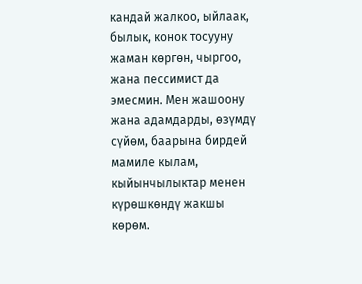кандай жалкоо, ыйлаак, былык, конок тосууну жаман көргөн, чыргоо, жана пессимист да эмесмин. Мен жашоону жана адамдарды, өзүмдү сүйөм, баарына бирдей мамиле кылам, кыйынчылыктар менен күрөшкөндү жакшы көрөм.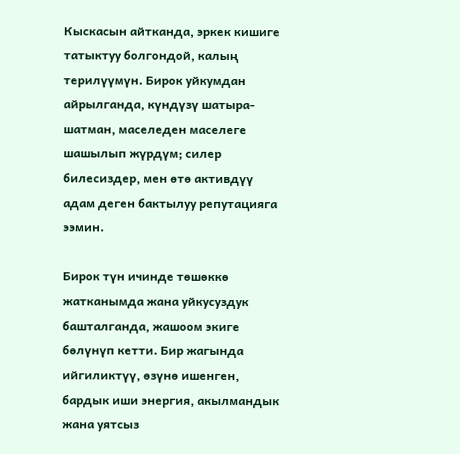Кыскасын айтканда, эркек кишиге татыктуу болгондой, калың терилүүмүн. Бирок уйкумдан айрылганда, күндүзү шатыра-шатман, маселеден маселеге шашылып жүрдүм; силер билесиздер, мен өтө активдүү адам деген бактылуу репутацияга ээмин.

Бирок түн ичинде төшөккө жатканымда жана уйкусуздук башталганда, жашоом экиге бөлүнүп кетти. Бир жагында ийгиликтүү, өзүнө ишенген, бардык иши энергия, акылмандык жана уятсыз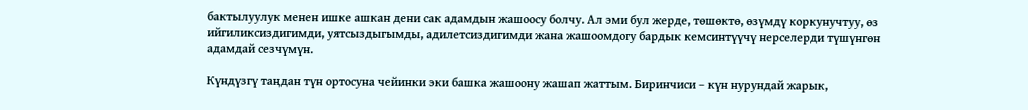бактылуулук менен ишке ашкан дени сак адамдын жашоосу болчу. Ал эми бул жерде, төшөктө, өзүмдү коркунучтуу, өз ийгиликсиздигимди, уятсыздыгымды, адилетсиздигимди жана жашоомдогу бардык кемсинтүүчү нерселерди түшүнгөн адамдай сезчүмүн.

Күндүзгү таңдан түн ортосуна чейинки эки башка жашоону жашап жаттым. Биринчиси – күн нурундай жарык,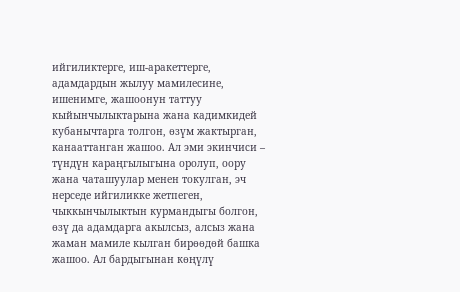ийгиликтерге, иш-аракеттерге, адамдардын жылуу мамилесине, ишенимге, жашоонун таттуу кыйынчылыктарына жана кадимкидей кубанычтарга толгон, өзүм жактырган, канааттанган жашоо. Ал эми экинчиси – түндүн караңгылыгына оролуп, оору жана чаташуулар менен токулган, эч нерседе ийгиликке жетпеген, чыккынчылыктын курмандыгы болгон, өзү да адамдарга акылсыз, алсыз жана жаман мамиле кылган бирөөдөй башка жашоо. Ал бардыгынан көңүлү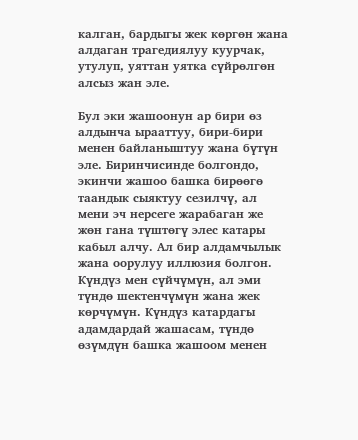калган, бардыгы жек көргөн жана алдаган трагедиялуу куурчак, утулуп, уяттан уятка сүйрөлгөн алсыз жан эле.

Бул эки жашоонун ар бири өз алдынча ырааттуу, бири-бири менен байланыштуу жана бүтүн эле. Биринчисинде болгондо, экинчи жашоо башка бирөөгө таандык сыяктуу сезилчү, ал мени эч нерсеге жарабаган же жөн гана түштөгү элес катары кабыл алчу. Ал бир алдамчылык жана оорулуу иллюзия болгон. Күндүз мен сүйчүмүн, ал эми түндө шектенчүмүн жана жек көрчүмүн. Күндүз катардагы адамдардай жашасам, түндө өзүмдүн башка жашоом менен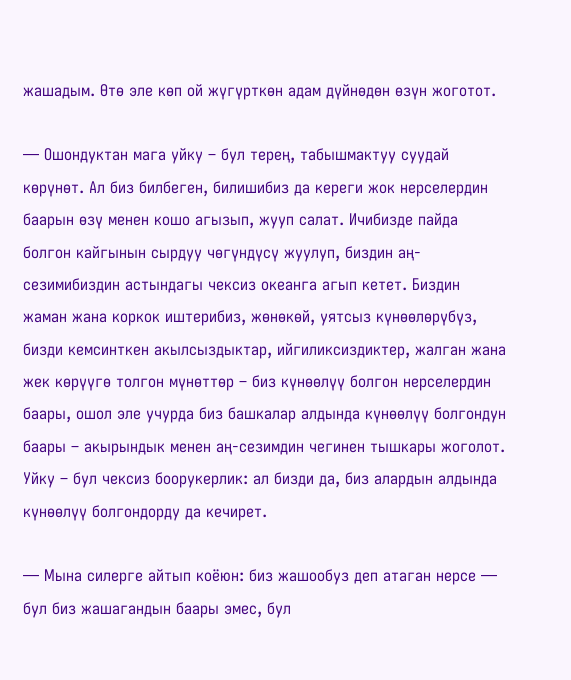жашадым. Өтө эле көп ой жүгүрткөн адам дүйнөдөн өзүн жоготот.

— Ошондуктан мага уйку – бул терең, табышмактуу суудай көрүнөт. Ал биз билбеген, билишибиз да кереги жок нерселердин баарын өзү менен кошо агызып, жууп салат. Ичибизде пайда болгон кайгынын сырдуу чөгүндүсү жуулуп, биздин аң-сезимибиздин астындагы чексиз океанга агып кетет. Биздин жаман жана коркок иштерибиз, жөнөкөй, уятсыз күнөөлөрүбүз, бизди кемсинткен акылсыздыктар, ийгиликсиздиктер, жалган жана жек көрүүгө толгон мүнөттөр – биз күнөөлүү болгон нерселердин баары, ошол эле учурда биз башкалар алдында күнөөлүү болгондун баары – акырындык менен аң-сезимдин чегинен тышкары жоголот. Уйку – бул чексиз боорукерлик: ал бизди да, биз алардын алдында күнөөлүү болгондорду да кечирет.

— Мына силерге айтып коёюн: биз жашообуз деп атаган нерсе — бул биз жашагандын баары эмес, бул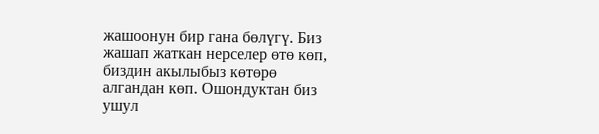жашоонун бир гана бөлүгү. Биз жашап жаткан нерселер өтө көп, биздин акылыбыз көтөрө алгандан көп. Ошондуктан биз ушул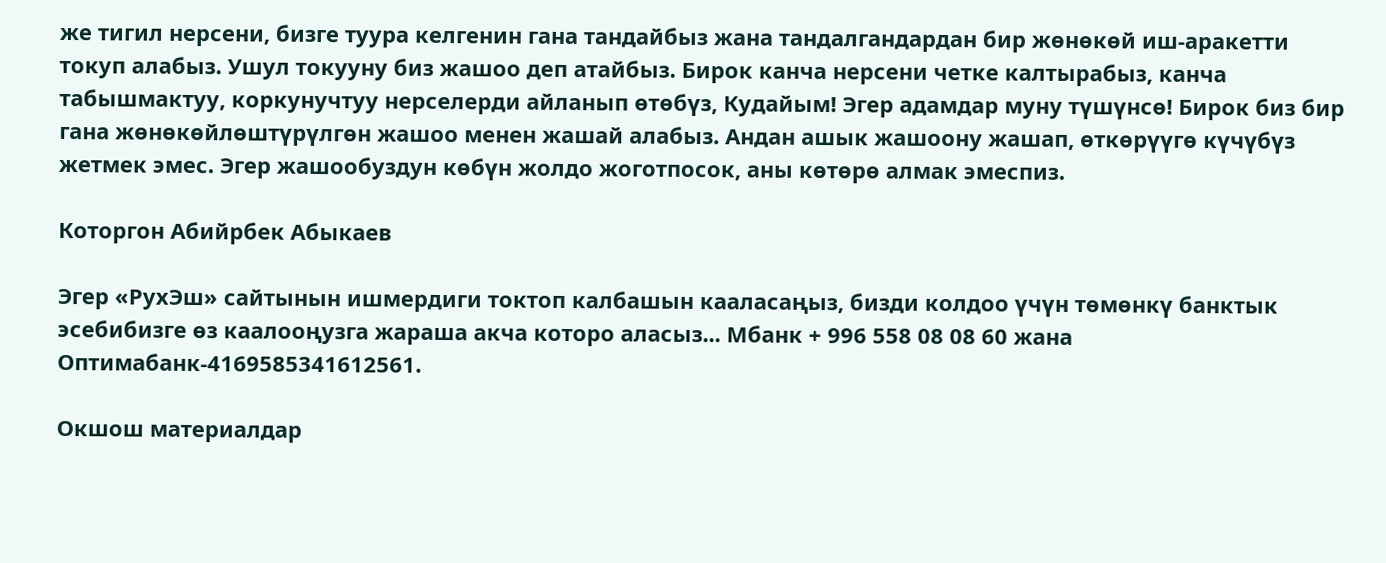же тигил нерсени, бизге туура келгенин гана тандайбыз жана тандалгандардан бир жөнөкөй иш-аракетти токуп алабыз. Ушул токууну биз жашоо деп атайбыз. Бирок канча нерсени четке калтырабыз, канча табышмактуу, коркунучтуу нерселерди айланып өтөбүз, Кудайым! Эгер адамдар муну түшүнсө! Бирок биз бир гана жөнөкөйлөштүрүлгөн жашоо менен жашай алабыз. Андан ашык жашоону жашап, өткөрүүгө күчүбүз жетмек эмес. Эгер жашообуздун көбүн жолдо жоготпосок, аны көтөрө алмак эмеспиз.

Которгон Абийрбек Абыкаев

Эгер «РухЭш» сайтынын ишмердиги токтоп калбашын кааласаңыз, бизди колдоо үчүн төмөнкү банктык эсебибизге өз каалооңузга жараша акча которо аласыз... Мбанк + 996 558 08 08 60 жана Оптимабанк-4169585341612561.

Окшош материалдар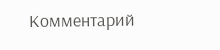Комментарий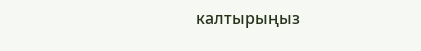калтырыңыз